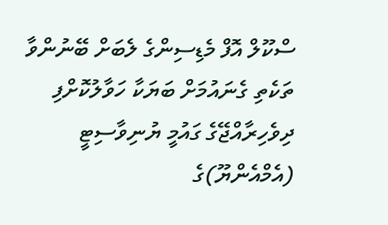ސްކޫލް އޮފް މެޑިސިންގެ ލެބަށް ބޭނުންވާ ތަކެތި ގެނައުމަށް ބަޔަކާ ހަވާލުކޮށްފި
ދިވެހިރާއްޖޭގެ ގައުމީ ޔުނިވާސިޓީ (އެމްއެންޔޫ)ގެ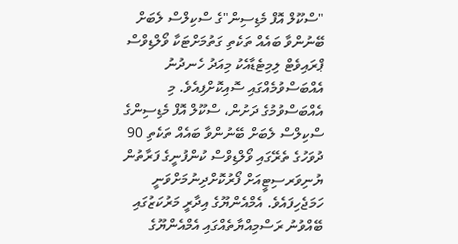"ސްކޫލް އޮފް މެޑިސިން"ގެ ސްކިލްސް ލެބަށް ބޭނުންވާ ބައެއް ތަކެތި ގަތުމަށްޓަކާ ވޯލްޑިވްސް ޕްރައިވެޓް ލިމިޓެޑާއެކު މިއަދު ހެނދުނު އެއްބަސްވުމެއްގައި ސޮއިކޮށްފިއެވެ. މި އެއްބަސްވުމުގެ ދަށުން، ސްކޫލް އޮފް މެޑިސިންގެ ސްކިލްސް ލެބަށް ބޭނުންވާ ބައެއް ތަކެތި 90 ދުވަހުގެ ތެރޭގައި ވޯލްޑިވްސް ކުންފުނީގެ ފަރާތުން ޔުނިވަރސިޓީއަށް ފޯރުކޮށްދިނުމަށްވަނީ ހަމަޖެހިފައެވެ. އެމްއެންޔޫގެ އިދާރީ މަރުކަޒުގައި ބޭއްވުނު ރަސްމިއްޔާތެއްގައި އެމްއެންޔޫގެ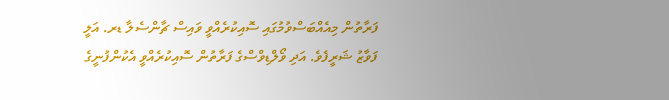ފަރާތުން މިއެއްބަސްވުމުގައި ސޮއިކުރެއްވީ ވައިސް ޗާންސެލާ ޑރ. އަލީ ފަވާޒު ޝަރީފެވެ. އަދި ވޯލްޑިވްސްގެ ފަރާތުން ސޮއިކުރެއްވީ އެކުންފުނީގެ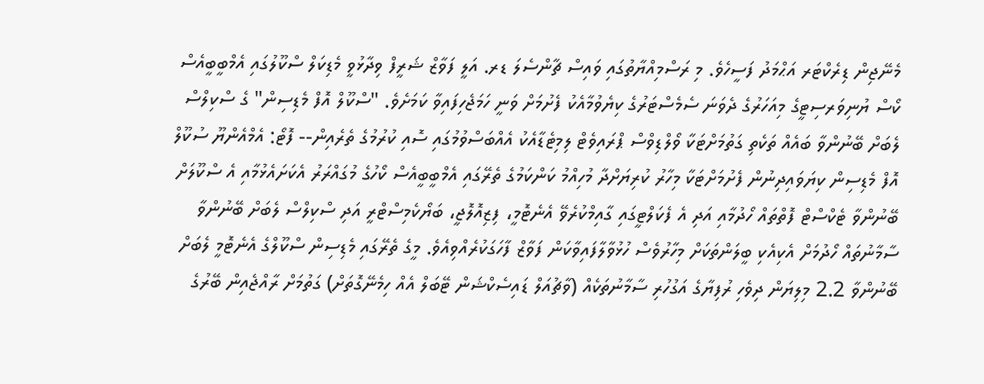މެނޭޖިން ޑިރެކްޓަރ އަޙްމަދު ފަސީހެވެ. މި ރަސްމިއްޔާތުގައި ވައިސް ޗާންސެލަ ޑރ. އަލީ ފަވާޒް ޝަރީފް ވިދާޅުވީ މެޑިކަލް ސްކޫލުގައި އެމްބީބީއެސް ކޯސް ޔުނިވަރސިޓީގެ މިއަހަރުގެ ދެވަނަ ސެމެސްޓަރުގެ ކިޔެވުމާއެކު ފެށުމަށް ވަނީ ހަމަޖެހިފައިވާ ކަމަށެވެ. "ސްކޫލް އޮފް މެޑިސިން" ގެ ސްކިލްސް ލެބަށް ބޭނުންވާ ބައެއް ތަކެތި ގަތުމަށްޓަކާ ވޯލްޑިވްސް ޕްރައިވެޓް ލިމިޓެޑާއެކު އެއްބަސްވުމުގައި ސޮއި ކުރުމުގެ ތެރެއިން-- ފޮޓޯ: އެމްއެންޔޫ ސުކޫލް އޮފް މެޑިސިން ކިޔަވައިދިނުން ފެށުމަށްޓަކާ މިހާރު ކުރިޔަށްދާ މުހިއްމު ކަންކަމުގެ ތެރޭގައި އެމްބީބީއެސް ކޯހުގެ މުގައްރަރު އެކަށައެޅުމާއި އެ ސްކޫލަށް ބޭނުންވާ ޓެކްސްޓް ފޮތްތައް ހޯދުމާއި އަދި އެ ފެކަލްޓީގައި ގާއިމްކުރެވޭ އެނެޓޮމީ، ފިޒިއޮލޮޖީ، ބަޔޯކެމިސްޓްރީ އަދި ސްކިލްސް ލެބަށް ބޭނުންވާ ސާމާނުތައް ހޯދުމަށް އެކިއެކި ބީލަންތަކަށް މިހާރުވެސް ހުޅުވާލާފައިވާކަން ފަވާޒް ފާހަގަކުރެއްވިއެވެ. މީގެ ތެރޭގައި މެޑިސިން ސްކޫލްގެ އެނެޓޮމީ ލެބަށް ބޭނުންވާ 2.2 މިލިޔަން ދިވެހި ރުފިޔާގެ އަގުހުރި ސާމާނުތަކެއް (ވާޗުއަލް ޑައިސެކްޝަން ޓޭބަލް އެއް ހިމެނޭގޮތަށް) ގަތުމަށް ރާއްޖެއިން ބޭރުގެ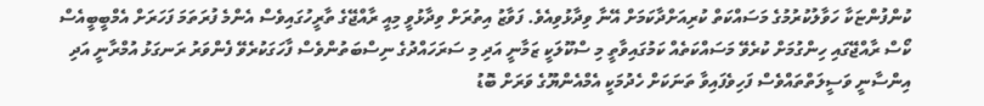ކުންފުންޏަކާ ހަވާލުކުރުމުގެ މަސައްކަތް ކުރިއަށްދާކަމަށް އޭނާ ވިދާޅުވިއެވެ. ފަވާޒު އިތުރަށް ވިދާޅުވީ މިއީ ރާއްޖޭގެ ތާރީހުގައިވެސް އެންމެ ފުރަތަމަ ފަހަރަށް އެމްބީބީއެސް ކޯސް ރާއްޖޭގައި ހިންގުމަށް ކުރެވޭ މަސައްކަތެއް ކަމުގައިވާތީ މި ސްކޫލަކީ ޒަމާނީ އަދި މި ސަރަހައްދުގެ ނިސްބަތުންވެސް ފާހަގަކުރެވޭ ފެންވަރު ރަނގަޅު އުމްރާނީ އަދި އިންސާނީ ވަސީލަތްތައްވެސް ފަހިވެފައިވާ ތަނަކަށް ހެދުމަކީ އެމްއެންޔޫގެ ވަރަށް ބޮޑު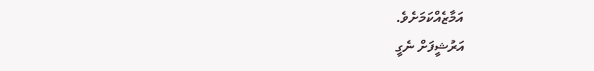އަމާޒެއްކަމަށެވެ.
އަރުޝީފަށް ނެގީ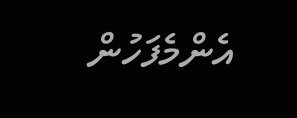އެންމެފަހުން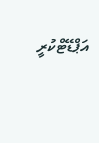އަޕްޑޭޓްކުރީ